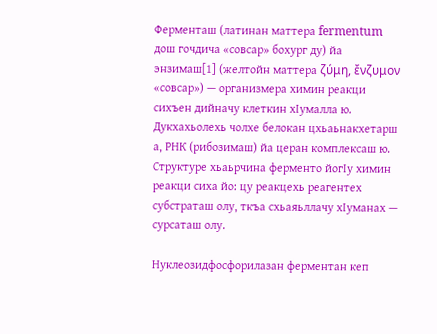Ферменташ (латинан маттера fermentum дош гочдича «совсар» бохург ду) йа энзимаш[1] (желтойн маттера ζύμη, ἔνζυμον «совсар») — организмера химин реакци сихъен дийначу клеткин хӀумалла ю. Дукхахьолехь чолхе белокан цхьаьнакхетарш а, РНК (рибозимаш) йа церан комплексаш ю. Структуре хьаьрчина ферменто йогӀу химин реакци сиха йо: цу реакцехь реагентех субстраташ олу, ткъа схьаяьллачу хӀуманах — сурсаташ олу.

Нуклеозидфосфорилазан ферментан кеп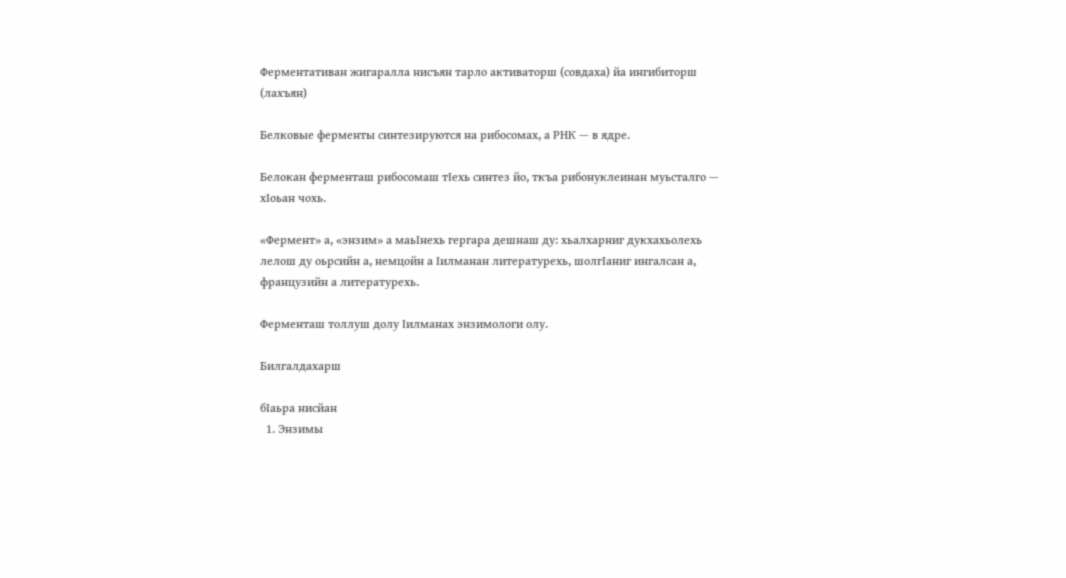Ферментативан жигаралла нисъян тарло активаторш (совдаха) йа ингибиторш (лахъян)

Белковые ферменты синтезируются на рибосомах, а РНК — в ядре.

Белокан ферменташ рибосомаш тӀехь синтез йо, ткъа рибонуклеинан муьсталго — хӀоьан чохь.

«Фермент» а, «энзим» а маьӀнехь гергара дешнаш ду: хьалхарниг дукхахьолехь лелош ду оьрсийн а, немцойн а Ӏилманан литературехь, шолгӀаниг ингалсан а, французийн а литературехь.

Ферменташ толлуш долу Ӏилманах энзимологи олу.

Билгалдахарш

бӀаьра нисйан
  1. Энзимы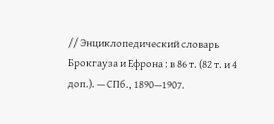// Энциклопедический словарь Брокгауза и Ефрона : в 86 т. (82 т. и 4 доп.). — СПб., 1890—1907.